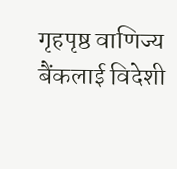गृहपृष्ठ वाणिज्य बैंकलाई विदेशी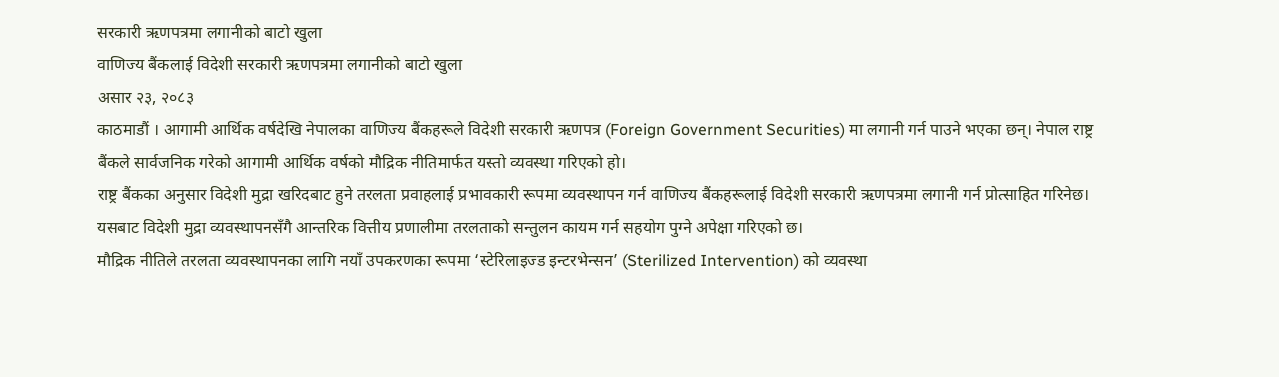सरकारी ऋणपत्रमा लगानीको बाटो खुला
वाणिज्य बैंकलाई विदेशी सरकारी ऋणपत्रमा लगानीको बाटो खुला
असार २३, २०८३
काठमाडौं । आगामी आर्थिक वर्षदेखि नेपालका वाणिज्य बैंकहरूले विदेशी सरकारी ऋणपत्र (Foreign Government Securities) मा लगानी गर्न पाउने भएका छन्। नेपाल राष्ट्र बैंकले सार्वजनिक गरेको आगामी आर्थिक वर्षको मौद्रिक नीतिमार्फत यस्तो व्यवस्था गरिएको हो।
राष्ट्र बैंकका अनुसार विदेशी मुद्रा खरिदबाट हुने तरलता प्रवाहलाई प्रभावकारी रूपमा व्यवस्थापन गर्न वाणिज्य बैंकहरूलाई विदेशी सरकारी ऋणपत्रमा लगानी गर्न प्रोत्साहित गरिनेछ। यसबाट विदेशी मुद्रा व्यवस्थापनसँगै आन्तरिक वित्तीय प्रणालीमा तरलताको सन्तुलन कायम गर्न सहयोग पुग्ने अपेक्षा गरिएको छ।
मौद्रिक नीतिले तरलता व्यवस्थापनका लागि नयाँ उपकरणका रूपमा ‘स्टेरिलाइज्ड इन्टरभेन्सन’ (Sterilized Intervention) को व्यवस्था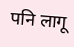पनि लागू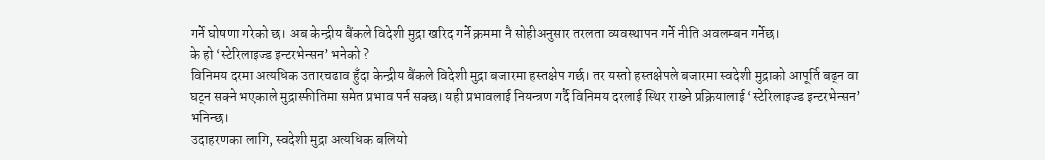गर्ने घोषणा गरेको छ। अब केन्द्रीय बैंकले विदेशी मुद्रा खरिद गर्ने क्रममा नै सोहीअनुसार तरलता व्यवस्थापन गर्ने नीति अवलम्बन गर्नेछ।
के हो ‘स्टेरिलाइज्ड इन्टरभेन्सन’ भनेको ?
विनिमय दरमा अत्यधिक उतारचढाव हुँदा केन्द्रीय बैंकले विदेशी मुद्रा बजारमा हस्तक्षेप गर्छ। तर यस्तो हस्तक्षेपले बजारमा स्वदेशी मुद्राको आपूर्ति बढ्न वा घट्न सक्ने भएकाले मुद्रास्फीतिमा समेत प्रभाव पर्न सक्छ। यही प्रभावलाई नियन्त्रण गर्दै विनिमय दरलाई स्थिर राख्ने प्रक्रियालाई ‘स्टेरिलाइज्ड इन्टरभेन्सन’ भनिन्छ।
उदाहरणका लागि, स्वदेशी मुद्रा अत्यधिक बलियो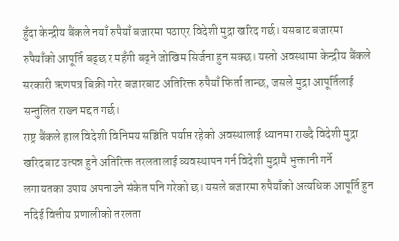हुँदा केन्द्रीय बैंकले नयाँ रुपैयाँ बजारमा पठाएर विदेशी मुद्रा खरिद गर्छ। यसबाट बजारमा रुपैयाँको आपूर्ति बढ्छ र महँगी बढ्ने जोखिम सिर्जना हुन सक्छ। यस्तो अवस्थामा केन्द्रीय बैंकले सरकारी ऋणपत्र बिक्री गरेर बजारबाट अतिरिक्त रुपैयाँ फिर्ता तान्छ, जसले मुद्रा आपूर्तिलाई सन्तुलित राख्न मद्दत गर्छ।
राष्ट्र बैंकले हाल विदेशी विनिमय सञ्चिति पर्याप्त रहेको अवस्थालाई ध्यानमा राख्दै विदेशी मुद्रा खरिदबाट उत्पन्न हुने अतिरिक्त तरलतालाई व्यवस्थापन गर्न विदेशी मुद्रामै भुक्तानी गर्ने लगायतका उपाय अपनाउने संकेत पनि गरेको छ। यसले बजारमा रुपैयाँको अत्यधिक आपूर्ति हुन नदिई वित्तीय प्रणालीको तरलता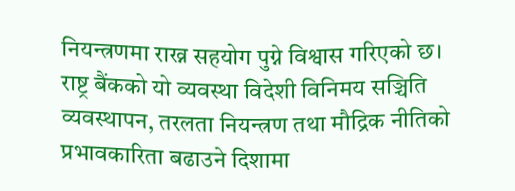नियन्त्रणमा राख्न सहयोग पुग्ने विश्वास गरिएको छ।
राष्ट्र बैंकको यो व्यवस्था विदेशी विनिमय सञ्चिति व्यवस्थापन, तरलता नियन्त्रण तथा मौद्रिक नीतिको प्रभावकारिता बढाउने दिशामा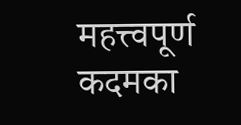महत्त्वपूर्ण कदमका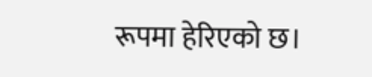रूपमा हेरिएको छ।